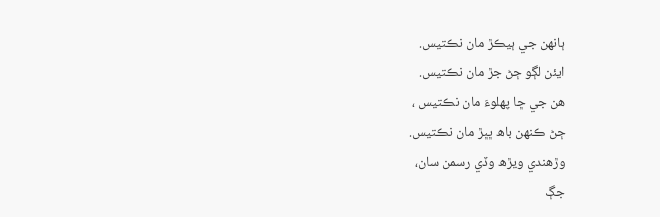ٻانھن جي ٻيڪڙ مان نڪتيس.
ايئن لڳو ڄڻ جڙ مان نڪتيس.
ھن جي ڇا پھلوءَ مان نڪتيس ،
ڄڻ ڪنھن باھ ڀڀڙ مان نڪتيس.
وڙھندي ويڙھ وڏي رسمن سان،
جڳ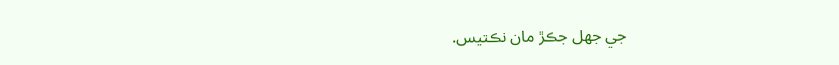جي جهل جڪڙ مان نڪتيس.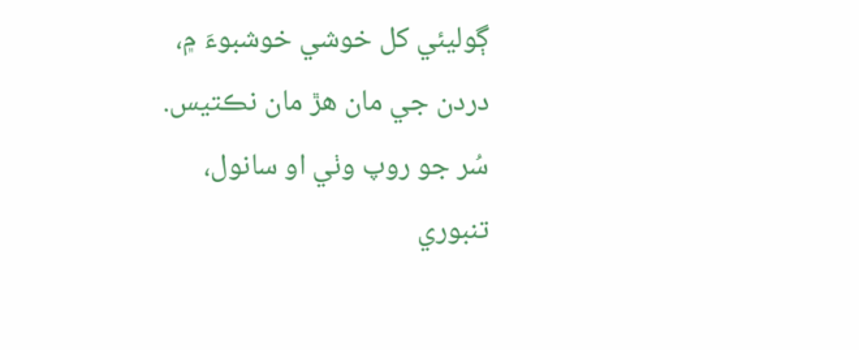ڳوليئي کل خوشي خوشبوءَ ۾،
دردن جي مان ھڙ مان نڪتيس.
سُر جو روپ وٺي او سانول،
تنبوري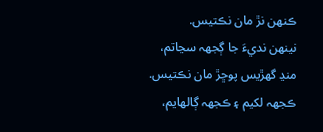ڪنھن نڙ مان نڪتيس.
نينھن نديءَ جا ڳجهہ سڃاتم،
منڍ گهڙيس پوڇڙ مان نڪتيس.
ڪجهہ لکيم ۽ ڪجهہ ڳالھايم،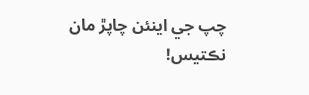چپ جي اينئن چاپڙ مان نڪتيس!